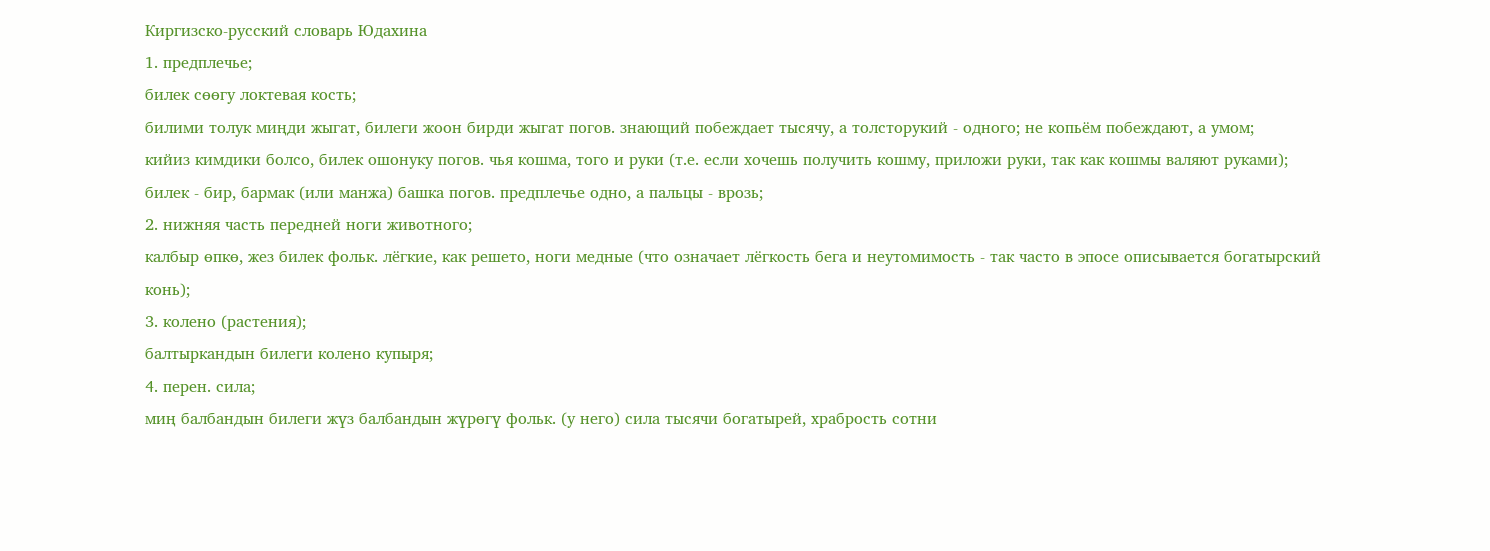Киргизско-русский словарь Юдахина
1. предплечье;
билек сөөгу локтевая кость;
билими толук миңди жыгат, билеги жоон бирди жыгат погов. знающий побеждает тысячу, а толсторукий - одного; не копьём побеждают, а умом;
кийиз кимдики болсо, билек ошонуку погов. чья кошма, того и руки (т.е. если хочешь получить кошму, приложи руки, так как кошмы валяют руками);
билек - бир, бармак (или манжа) башка погов. предплечье одно, а пальцы - врозь;
2. нижняя часть передней ноги животного;
калбыр өпкө, жез билек фольк. лёгкие, как решето, ноги медные (что означает лёгкость бега и неутомимость - так часто в эпосе описывается богатырский конь);
3. колено (растения);
балтыркандын билеги колено купыря;
4. перен. сила;
миң балбандын билеги жүз балбандын жүрөгү фольк. (у него) сила тысячи богатырей, храбрость сотни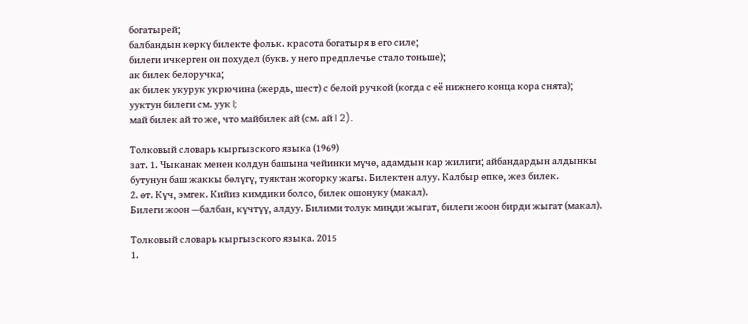богатырей;
балбандын көркү билекте фольк. красота богатыря в его силе;
билеги ичкерген он похудел (букв. у него предплечье стало тоньше);
ак билек белоручка;
ак билек укурук укрючина (жердь, шест) с белой ручкой (когда с её нижнего конца кора снята);
ууктун билеги см. уук I;
май билек ай то же, что майбилек ай (см. ай I 2).

Толковый словарь кыргызского языка (1969)
зат. 1. Чыканак менен колдун башына чейинки мүчө, адамдын кар жилиги; айбандардын алдынкы бутунун баш жаккы бөлүгү, туяктан жогорку жагы. Билектен алуу. Калбыр өпкө, жез билек.
2. өт. Күч, эмгек. Кийиз кимдики болсо, билек ошонуку (макал).
Билеги жоон —балбан, күчтүү, алдуу. Билими толук миңди жыгат, билеги жоон бирди жыгат (макал).

Толковый словарь кыргызского языка. 2015
1.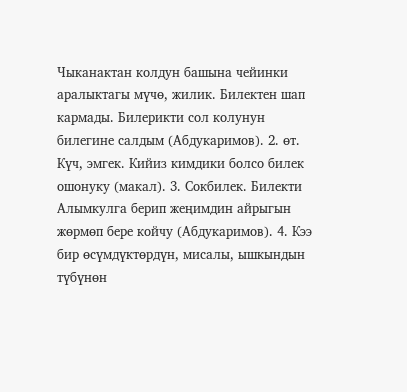Чыканактан колдун башына чейинки аралыктагы мүчө, жилик. Билектен шап кармады. Билерикти сол колунун билегине салдым (Абдукаримов). 2. өт. Күч, эмгек. Кийиз кимдики болсо билек ошонуку (макал). 3. Сокбилек. Билекти Алымкулга берип жеңимдин айрыгын жөрмөп бере койчу (Абдукаримов). 4. Кээ бир өсүмдүктөрдүн, мисалы, ышкындын түбүнөн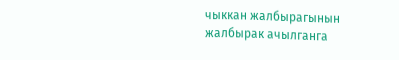чыккан жалбырагынын жалбырак ачылганга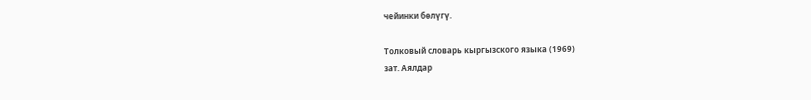чейинки бөлүгү.

Толковый словарь кыргызского языка (1969)
зат. Аялдар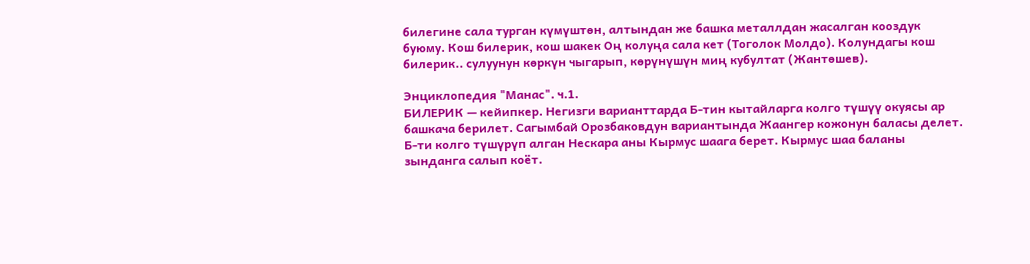билегине сала турган күмүштөн, алтындан же башка металлдан жасалган кооздук буюму. Кош билерик, кош шакек Оң колуңа сала кет (Тоголок Молдо). Колундагы кош билерик.. сулуунун көркүн чыгарып, көрүнүшүн миң кубултат (Жантөшев).

Энциклопедия "Манас". ч.1.
БИЛЕРИК — кейипкер. Негизги варианттарда Б-тин кытайларга колго түшүү окуясы ар башкача берилет. Сагымбай Орозбаковдун вариантында Жаангер кожонун баласы делет. Б-ти колго түшүрүп алган Нескара аны Кырмус шаага берет. Кырмус шаа баланы зынданга салып коёт.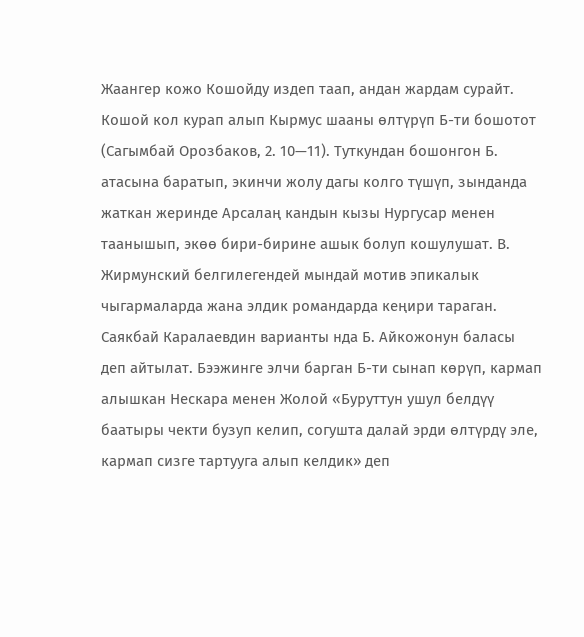Жаангер кожо Кошойду издеп таап, андан жардам сурайт. Кошой кол курап алып Кырмус шааны өлтүрүп Б-ти бошотот (Сагымбай Орозбаков, 2. 10—11). Туткундан бошонгон Б. атасына баратып, экинчи жолу дагы колго түшүп, зынданда жаткан жеринде Арсалаң кандын кызы Нургусар менен таанышып, экөө бири-бирине ашык болуп кошулушат. В. Жирмунский белгилегендей мындай мотив эпикалык чыгармаларда жана элдик романдарда кеңири тараган. Саякбай Каралаевдин варианты нда Б. Айкожонун баласы деп айтылат. Бээжинге элчи барган Б-ти сынап көрүп, кармап алышкан Нескара менен Жолой «Буруттун ушул белдүү баатыры чекти бузуп келип, согушта далай эрди өлтүрдү эле, кармап сизге тартууга алып келдик» деп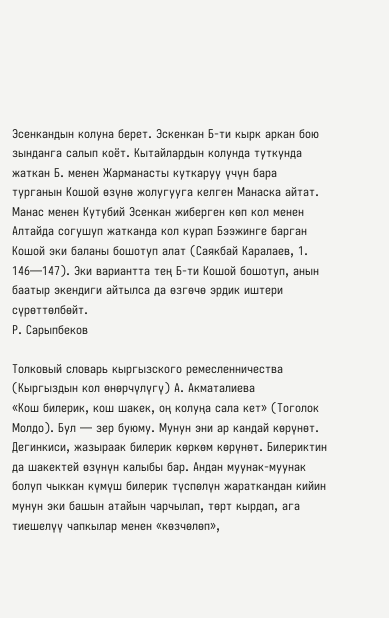Эсенкандын колуна берет. Эскенкан Б-ти кырк аркан бою зынданга салып коёт. Кытайлардын колунда туткунда жаткан Б. менен Жарманасты куткаруу үчүн бара турганын Кошой өзүнө жолугууга келген Манаска айтат. Манас менен Кутубий Эсенкан жиберген көп кол менен Алтайда согушуп жатканда кол курап Бээжинге барган Кошой эки баланы бошотуп алат (Саякбай Каралаев, 1. 146—147). Эки вариантта тең Б-ти Кошой бошотуп, анын баатыр экендиги айтылса да өзгөчө эрдик иштери сүрөттөлбөйт.
Р. Сарыпбеков

Толковый словарь кыргызского ремесленничества (Кыргыздын кол өнөрчүлүгү) А. Акматалиева
«Кош билерик, кош шакек, оң колуңа сала кет» (Тоголок Молдо). Бул — зер буюму. Мунун эни ар кандай көрүнөт. Дегинкиси, жазыраак билерик көркөм көрүнөт. Билериктин да шакектей өзүнүн калыбы бар. Андан муунак-муунак болуп чыккан күмүш билерик түспөлүн жараткандан кийин мунун эки башын атайын чарчылап, төрт кырдап, ага тиешелүү чапкылар менен «көзчөлөп»,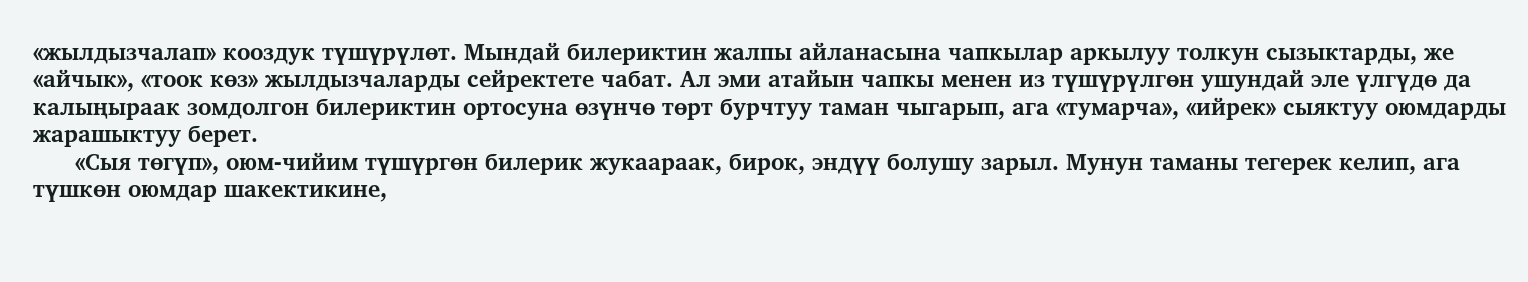«жылдызчалап» кооздук түшүрүлөт. Мындай билериктин жалпы айланасына чапкылар аркылуу толкун сызыктарды, же «айчык», «тоок көз» жылдызчаларды сейректете чабат. Ал эми атайын чапкы менен из түшүрүлгөн ушундай эле үлгүдө да калыңыраак зомдолгон билериктин ортосуна өзүнчө төрт бурчтуу таман чыгарып, ага «тумарча», «ийрек» сыяктуу оюмдарды жарашыктуу берет.
      «Сыя төгүп», оюм-чийим түшүргөн билерик жукаараак, бирок, эндүү болушу зарыл. Мунун таманы тегерек келип, ага түшкөн оюмдар шакектикине,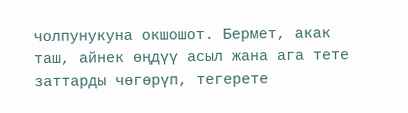чолпунукуна окшошот. Бермет, акак таш, айнек өңдүү асыл жана ага тете заттарды чөгөрүп, тегерете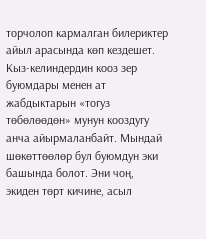торчолоп кармалган билериктер айыл арасында көп кездешет. Кыз-келиндердин кооз зер буюмдары менен ат жабдыктарын «тогуз төбөлөөдөн» мунун кооздугу анча айырмаланбайт. Мындай шөкөттөөлөр бул буюмдун эки башында болот. Эни чоң, экиден төрт кичине, асыл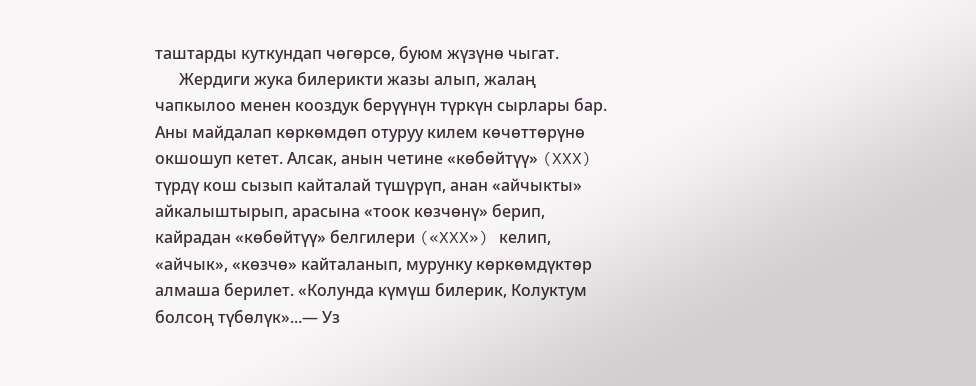таштарды куткундап чөгөрсө, буюм жүзүнө чыгат.
      Жердиги жука билерикти жазы алып, жалаң чапкылоо менен кооздук берүүнүн түркүн сырлары бар. Аны майдалап көркөмдөп отуруу килем көчөттөрүнө окшошуп кетет. Алсак, анын четине «көбөйтүү» (XXX) түрдү кош сызып кайталай түшүрүп, анан «айчыкты» айкалыштырып, арасына «тоок көзчөнү» берип, кайрадан «көбөйтүү» белгилери («XXX») келип, «айчык», «көзчө» кайталанып, мурунку көркөмдүктөр алмаша берилет. «Колунда күмүш билерик, Колуктум болсоң түбөлүк»...— Уз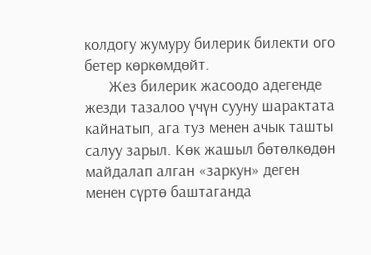колдогу жумуру билерик билекти ого бетер көркөмдөйт.
      Жез билерик жасоодо адегенде жезди тазалоо үчүн сууну шарактата кайнатып, ага туз менен ачык ташты салуу зарыл. Көк жашыл бөтөлкөдөн майдалап алган «заркун» деген менен сүртө баштаганда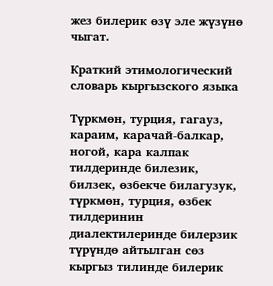жез билерик өзү эле жүзүнө чыгат.

Краткий этимологический словарь кыргызского языка

Түркмөн, турция, гагауз, караим, карачай-балкар, ногой, кара калпак тилдеринде билезик, билзек, өзбекче билагузук, түркмөн, турция, өзбек тилдеринин диалектилеринде билерзик түрүндө айтылган сөз кыргыз тилинде билерик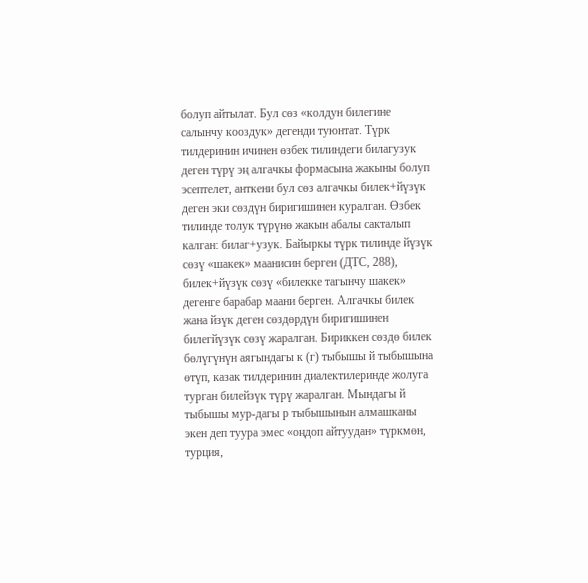болуп айтылат. Бул сөз «колдун билегине салынчу кооздук» дегенди туюнтат. Түрк тилдеринин ичинен өзбек тилиндеги билагузук деген түрү эң алгачкы формасына жакыны болуп эсептелет, анткени бул сөз алгачкы билек+йүзүк деген эки сөздүн биригишинен куралган. Өзбек тилинде толук түрүнө жакын абалы сакталып калган: билаг+узук. Байыркы түрк тилинде йүзүк сөзү «шакек» маанисин берген (ДТС, 288), билек+йүзүк сөзү «билекке тагынчу шакек» дегенге барабар маани берген. Алгачкы билек жана йзүк деген сөздөрдүн биригишинен билегйүзүк сөзү жаралган. Бириккен сөздө билек бөлүгүнүн аягындагы к (г) тыбышы й тыбышына өтүп, казак тилдеринин диалектилеринде жолуга турган билейзүк түрү жаралган. Мындагы й тыбышы мур-дагы р тыбышынын алмашканы экен деп туура эмес «оңдоп айтуудан» түркмөн, турция,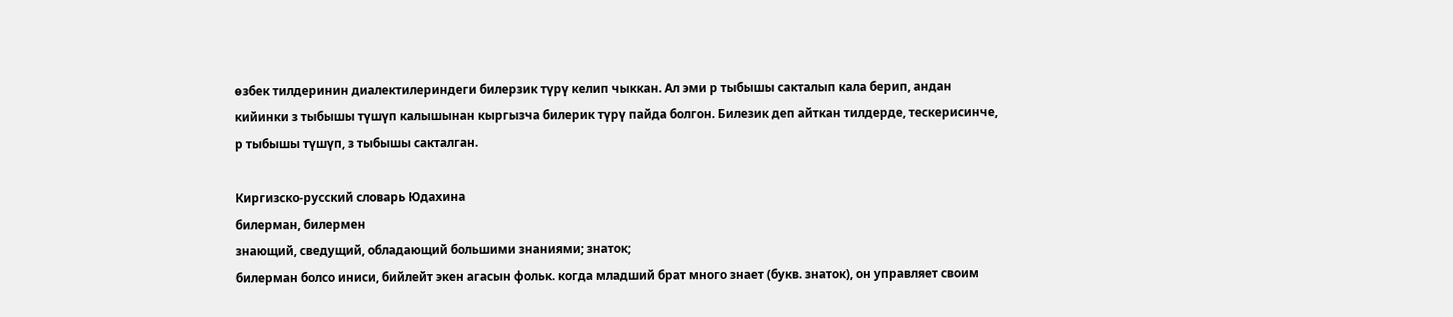өзбек тилдеринин диалектилериндеги билерзик түрү келип чыккан. Ал эми р тыбышы сакталып кала берип, андан кийинки з тыбышы түшүп калышынан кыргызча билерик түрү пайда болгон. Билезик деп айткан тилдерде, тескерисинче, р тыбышы түшүп, з тыбышы сакталган.

Киргизско-русский словарь Юдахина
билерман, билермен
знающий, сведущий, обладающий большими знаниями; знаток;
билерман болсо иниси, бийлейт экен агасын фольк. когда младший брат много знает (букв. знаток), он управляет своим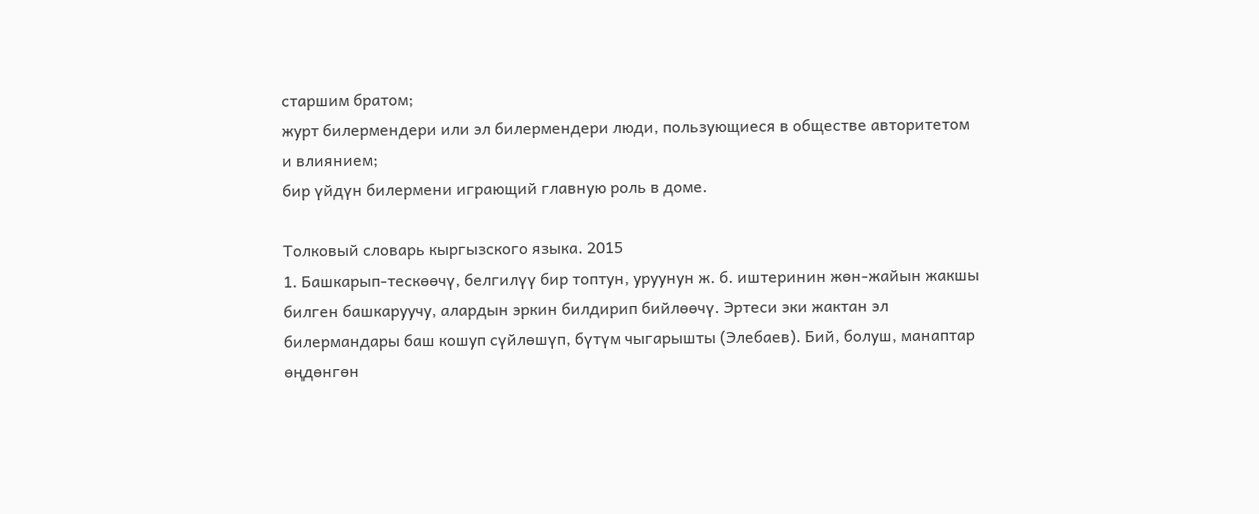старшим братом;
журт билермендери или эл билермендери люди, пользующиеся в обществе авторитетом и влиянием;
бир үйдүн билермени играющий главную роль в доме.

Толковый словарь кыргызского языка. 2015
1. Башкарып-тескөөчү, белгилүү бир топтун, уруунун ж. б. иштеринин жөн-жайын жакшы билген башкаруучу, алардын эркин билдирип бийлөөчү. Эртеси эки жактан эл билермандары баш кошуп сүйлөшүп, бүтүм чыгарышты (Элебаев). Бий, болуш, манаптар өңдөнгөн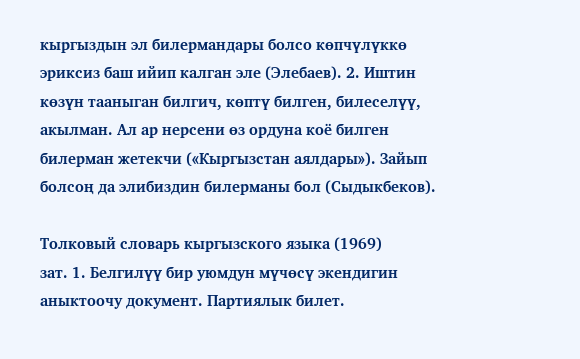кыргыздын эл билермандары болсо көпчүлүккө эриксиз баш ийип калган эле (Элебаев). 2. Иштин көзүн тааныган билгич, көптү билген, билеселүү, акылман. Ал ар нерсени өз ордуна коё билген билерман жетекчи («Кыргызстан аялдары»). Зайып болсоң да элибиздин билерманы бол (Сыдыкбеков).

Толковый словарь кыргызского языка (1969)
зат. 1. Белгилүү бир уюмдун мүчөсү экендигин аныктоочу документ. Партиялык билет.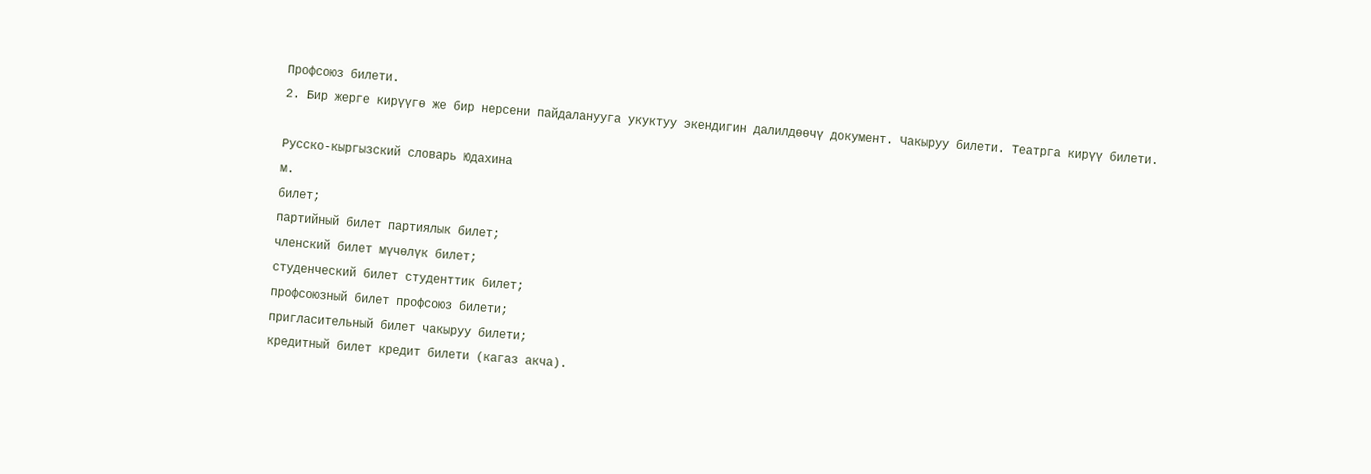Профсоюз билети.
2. Бир жерге кирүүгө же бир нерсени пайдаланууга укуктуу экендигин далилдөөчү документ. Чакыруу билети. Театрга кирүү билети.

Русско-кыргызский словарь Юдахина
м.
билет;
партийный билет партиялык билет;
членский билет мүчөлүк билет;
студенческий билет студенттик билет;
профсоюзный билет профсоюз билети;
пригласительный билет чакыруу билети;
кредитный билет кредит билети (кагаз акча).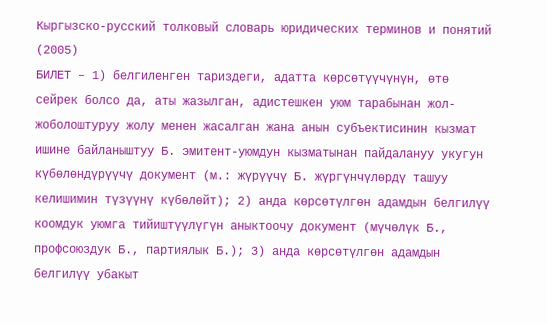Кыргызско-русский толковый словарь юридических терминов и понятий (2005)
БИЛЕТ – 1) белгиленген тариздеги, адатта көрсөтүүчүнүн, өтө сейрек болсо да, аты жазылган, адистешкен уюм тарабынан жол-жоболоштуруу жолу менен жасалган жана анын субъектисинин кызмат ишине байланыштуу Б. эмитент-уюмдун кызматынан пайдалануу укугун күбөлөндүрүүчү документ (м.: жүрүүчү Б. жүргүнчүлөрдү ташуу келишимин түзүүнү күбөлөйт); 2) анда көрсөтүлгөн адамдын белгилүү коомдук уюмга тийиштүүлүгүн аныктоочу документ (мүчөлүк Б., профсоюздук Б., партиялык Б.); 3) анда көрсөтүлгөн адамдын белгилүү убакыт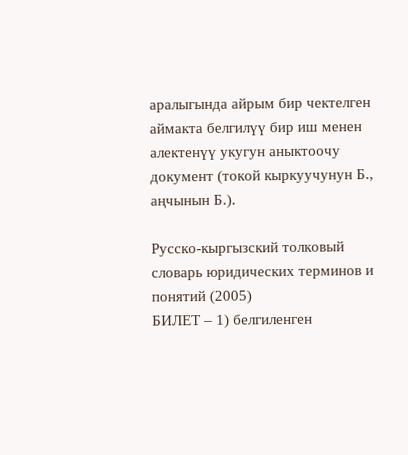аралыгында айрым бир чектелген аймакта белгилүү бир иш менен алектенүү укугун аныктоочу документ (токой кыркуучунун Б., аңчынын Б.).

Русско-кыргызский толковый словарь юридических терминов и понятий (2005)
БИЛЕТ – 1) белгиленген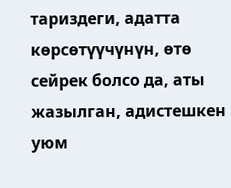тариздеги, адатта көрсөтүүчүнүн, өтө сейрек болсо да, аты жазылган, адистешкен уюм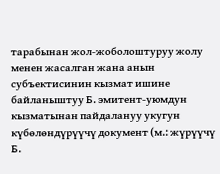тарабынан жол-жоболоштуруу жолу менен жасалган жана анын субъектисинин кызмат ишине байланыштуу Б. эмитент-уюмдун кызматынан пайдалануу укугун күбөлөндүрүүчү документ (м.: жүрүүчү Б.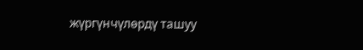жүргүнчүлөрдү ташуу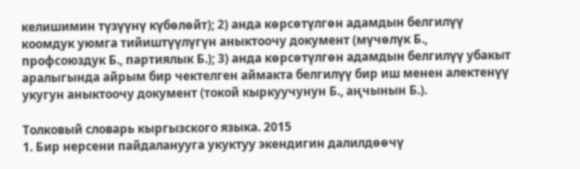келишимин түзүүнү күбөлөйт); 2) анда көрсөтүлгөн адамдын белгилүү коомдук уюмга тийиштүүлүгүн аныктоочу документ (мүчөлүк Б., профсоюздук Б., партиялык Б.); 3) анда көрсөтүлгөн адамдын белгилүү убакыт аралыгында айрым бир чектелген аймакта белгилүү бир иш менен алектенүү укугун аныктоочу документ (токой кыркуучунун Б., аңчынын Б.).

Толковый словарь кыргызского языка. 2015
1. Бир нерсени пайдаланууга укуктуу экендигин далилдөөчү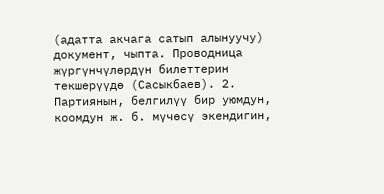(адатта акчага сатып алынуучу) документ, чыпта. Проводница жүргүнчүлөрдүн билеттерин текшерүүдө (Сасыкбаев). 2. Партиянын, белгилүү бир уюмдун, коомдун ж. б. мүчөсү экендигин,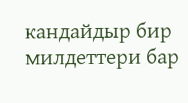кандайдыр бир милдеттери бар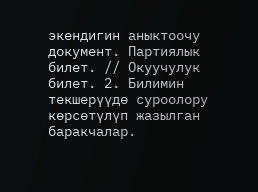экендигин аныктоочу документ. Партиялык билет. // Окуучулук билет. 2. Билимин текшерүүдө суроолору көрсөтүлүп жазылган баракчалар.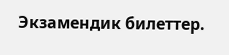Экзамендик билеттер.